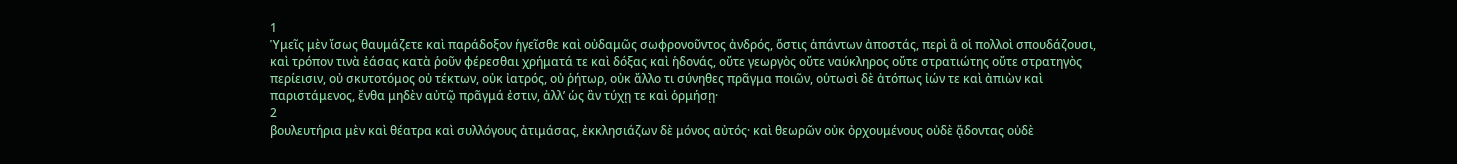1
Ὑμεῖς μὲν ἴσως θαυμάζετε καὶ παράδοξον ἡγεῖσθε καὶ οὐδαμῶς σωφρονοῦντος ἀνδρός, ὅστις ἁπάντων ἀποστάς, περὶ ἃ οἱ πολλοὶ σπουδάζουσι, καὶ τρόπον τινὰ ἐάσας κατὰ ῥοῦν φέρεσθαι χρήματά τε καὶ δόξας καὶ ἡδονάς, οὔτε γεωργὸς οὔτε ναύκληρος οὔτε στρατιώτης οὔτε στρατηγὸς περίεισιν, οὐ σκυτοτόμος οὐ τέκτων, οὐκ ἰατρός, οὐ ῥήτωρ, οὐκ ἄλλο τι σύνηθες πρᾶγμα ποιῶν, οὑτωσὶ δὲ ἀτόπως ἰών τε καὶ ἀπιὼν καὶ παριστάμενος, ἔνθα μηδὲν αὐτῷ πρᾶγμά ἐστιν, ἀλλ’ ὡς ἂν τύχῃ τε καὶ ὁρμήσῃ·
2
βουλευτήρια μὲν καὶ θέατρα καὶ συλλόγους ἀτιμάσας, ἐκκλησιάζων δὲ μόνος αὐτός· καὶ θεωρῶν οὐκ ὀρχουμένους οὐδὲ ᾅδοντας οὐδὲ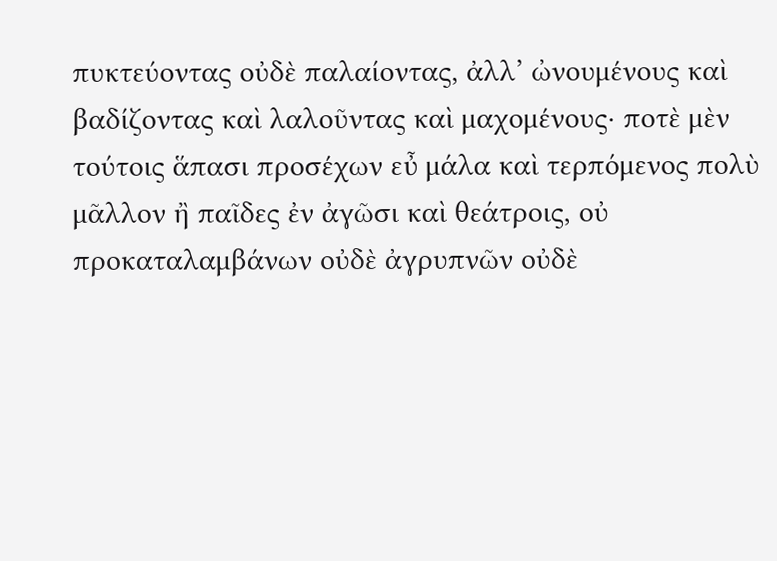πυκτεύοντας οὐδὲ παλαίοντας, ἀλλ’ ὠνουμένους καὶ βαδίζοντας καὶ λαλοῦντας καὶ μαχομένους· ποτὲ μὲν τούτοις ἅπασι προσέχων εὖ μάλα καὶ τερπόμενος πολὺ μᾶλλον ἢ παῖδες ἐν ἀγῶσι καὶ θεάτροις, οὐ προκαταλαμβάνων οὐδὲ ἀγρυπνῶν οὐδὲ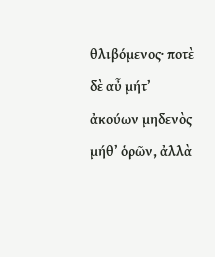θλιβόμενος· ποτὲ δὲ αὖ μήτ’ ἀκούων μηδενὸς μήθ’ ὁρῶν, ἀλλὰ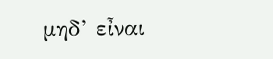μηδ’ εἶναι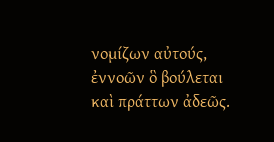νομίζων αὐτούς, ἐννοῶν ὃ βούλεται καὶ πράττων ἀδεῶς.